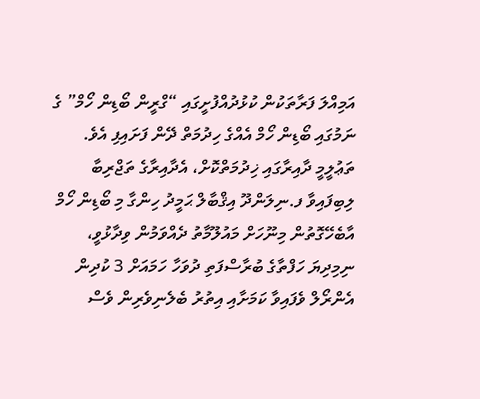އަމިއްލަ ފަރާތަކުން ކުޅުދުއްފުށީގައި “ގްރީން ބޯޑިން ހޯމް” ގެ ނަމުގައި ބޯޑިން ހޯމް އެއްގެ ހިދުމަތް ދޭން ފަށައިފި އެވެ.
ތަޢުލީމީ ދާއިރާގައި ޚިދުމަތްކޮށް، އެދާއިރާގެ ތަޖްރިބާ ލިބިފައިވާ ފ.ނިލަންދޫ އިޤްބާލް ޙަމީދު ހިންގާ މި ބޯޑިން ހޯމް އާބެހޭގޮތުން މިނޫހަށް މައުލޫމާތު ދެއްވަމުން ވިދާޅުވީ، ނިމިދިޔަ ހަފްތާގެ ބުރާސްފަތި ދުވަހާ ހަމައަށް 3 ކުދިން އެންރޯލް ވެފައިވާ ކަމަށާއި އިތުރު ބެލެނިވެރިން ވެސް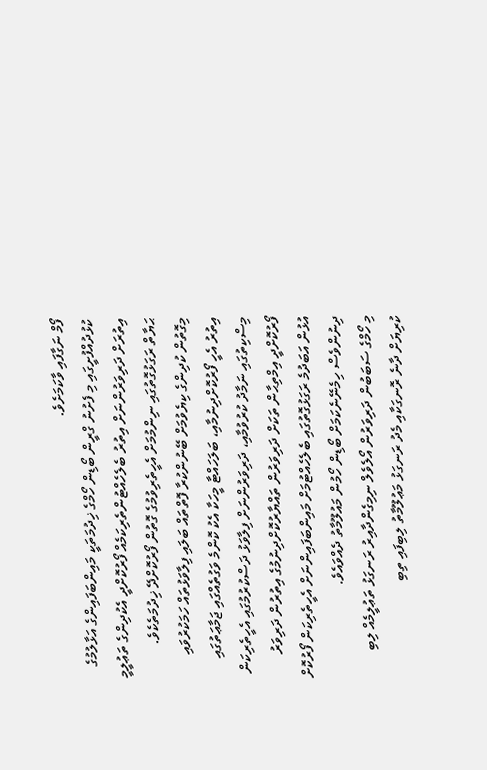ފޯމް ނަގާފައި ވާކަމަށެވެ.
ކުޅުދުއްފުށީގައި މި ފެށުނު ގްރީން ބޯޑިން ހޯމްގެ ޚިދުމަތަކީ މައިންބަފައިންގެ އަޅާލުމުގެ އިތުރަށް ދަރިވަރުންނަށް އިތުރު ބެލެހެއްޓުންތެރިކަމެއް ފޯރުކޮށްދީ އެކުދިންގެ ތަޢުލީމީ ޙަޔާތް ރަގަޅުގޮތުގައި ނިންމުމަށް އެހީތެރިވުމުގެ ގޮތުން ފޯރުކޮށްދޭ ޚިދުމަތެކެވެ. މިގޮތުން ކުދިންގެ ކިޔެވުމަށް ބޭނުންކުރާ ފޮތްތައް ބަލައި ފިލާވަޅުތައް ހަމަކުރުވައި އިތުރު އެހީ ފޯރުކޮށްދިނުމާއި، ބަލަހައްޓާ މީހަކާ އެކު ކޮންމެ ވަގުތެއްގައި ޖަމާޢަތުގައި މިސްކިތުގައި ނަމާދު ކުރުވުމާއި، ދަރިވަރުންނަށް ފިލާވަޅު ދަސްކުރުމުގައި އެހީތެރިކަން ފޯރުކޮށްދީ އިމްތިޙާން ތަކަށް ދަރިވަރުން ތައްޔާރުކޮށްދިނުމުގެ އިތުރުން ދަރިވަރު އުޅުން އަބަދުމެ ރަގަޅުގޮތުގައި ބެލެހެއްޓުމަށް މައިންބަފައިންނަށް އެހީތެރިކަން ފޯރުކޮށް ދިނުންވެސް ހިމެނޭނެކަމަށް ބޯޑިން ހޯމުން މައުލޫމާތު ދެއްވައެވެ.
މި ހޯމްގެ ސަބަބުން ދަރިވަރުން އޯލެވެލް ނިމިގެންދާއިރު ރަނގަޅު ތަޢުލީމެއް ލިބި ކުރިޔަށް ދާނެ ރޮނގަކާއި މެދު ރަނގަޅު މަޢުލޫމާތު ލިބިފައި ތިބި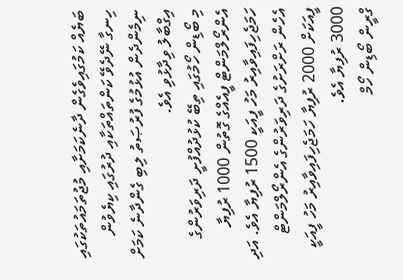ބަޔެއް ކަމުގައިވެގެން ދާނެކަމަށާއި މުޖުތަމައުތަކުގައި ހިނގާ ނޭދެވޭ ކަންތައްތަކާއި ދުރުގައި ކިޔެވުން ނިމެންދެން އުޅުމުގެ ފުރުޞަތު ލިބި ގެންދާނެ ކަމަށް އިގްބާލު ވިދާޅުވި އެވެ.
މި ބޯޑިން ހޯމުގައި ތިބޭ ކުޅުދުއްފުށީ ދަރިވަރުންގެ އެންރޯލްމަންޓް ފީއެއްގެ ގޮތުން 1000 ރުފިޔާ ހަމަޖެހިފައިވާއިރު މަހު ފީއަކީ 1500 ރުފިޔާ އެވެ. އަދި އެހެން ރަށްރަށުގެ ދަރިވަރުންގެ އެންރޯލްމަންޓް ފީއަކަށް 2000 ރުފިޔާ ހަމަޖެހިފައިވާއިރު މަހު ފީއަކީ 3000 ރުފިޔާ އެވެ.
ގްރީން ބޯޑިން ހޯމް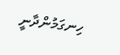ހިނގަމުންދާނީ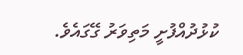ކުޅުދުއްފުށީ މަތިވަރު ގޭގައެވެ.